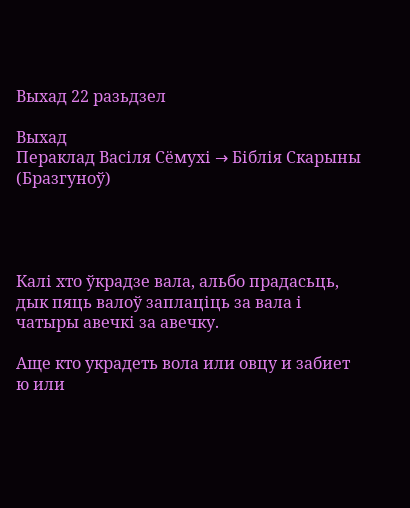Выхад 22 разьдзел

Выхад
Пераклад Васіля Сёмухі → Біблія Скарыны (Бразгуноў)




Калі хто ўкрадзе вала, альбо прадасьць, дык пяць валоў заплаціць за вала і чатыры авечкі за авечку.

Аще кто украдеть вола или овцу и забиет ю или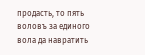продасть, то пять воловъ за единого вола да навратить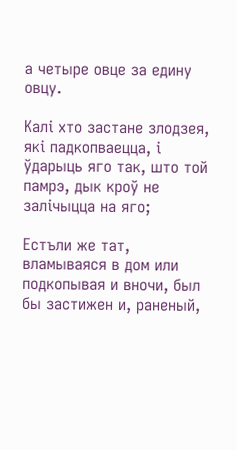а четыре овце за едину овцу.

Калі хто застане злодзея, які падкопваецца, і ўдарыць яго так, што той памрэ, дык кроў не залічыцца на яго;

Естъли же тат, вламываяся в дом или подкопывая и вночи, был бы застижен и, раненый,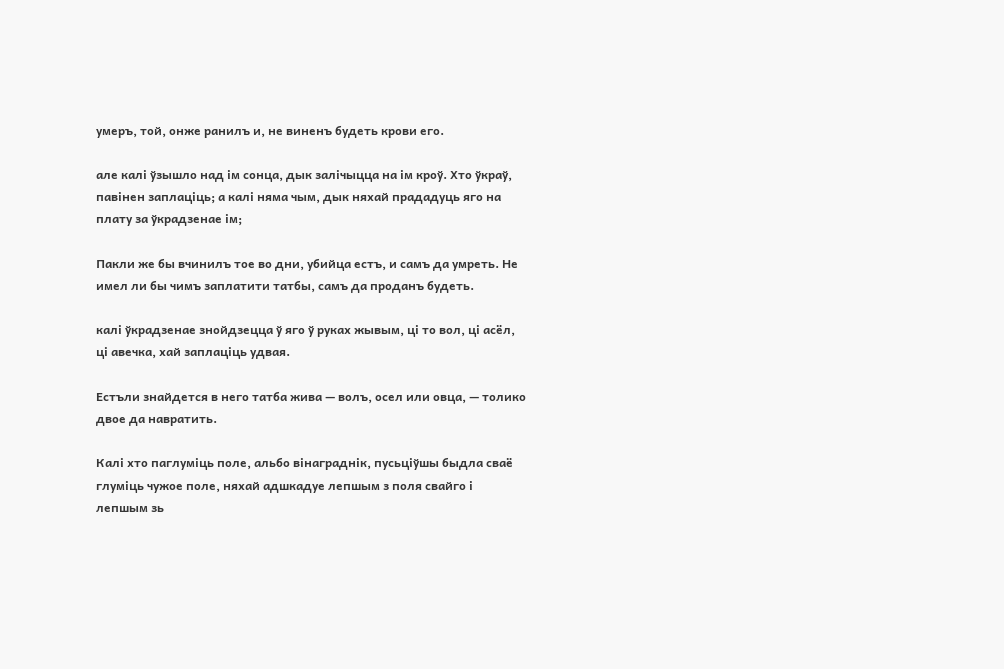умеръ, той, онже ранилъ и, не виненъ будеть крови его.

але калі ўзышло над ім сонца, дык залічыцца на ім кроў. Хто ўкраў, павінен заплаціць; а калі няма чым, дык няхай прададуць яго на плату за ўкрадзенае ім;

Пакли же бы вчинилъ тое во дни, убийца естъ, и самъ да умреть. Не имел ли бы чимъ заплатити татбы, самъ да проданъ будеть.

калі ўкрадзенае знойдзецца ў яго ў руках жывым, ці то вол, ці асёл, ці авечка, хай заплаціць удвая.

Естъли знайдется в него татба жива — волъ, осел или овца, — толико двое да навратить.

Калі хто паглуміць поле, альбо вінаграднік, пусьціўшы быдла сваё глуміць чужое поле, няхай адшкадуе лепшым з поля свайго і лепшым зь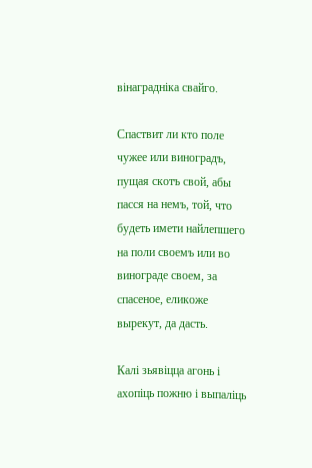вінаградніка свайго.

Спаствит ли кто поле чужее или виноградъ, пущая скотъ свой, абы пасся на немъ, той, что будеть имети найлепшего на поли своемъ или во винограде своем, за спасеное, еликоже вырекут, да дасть.

Калі зьявіцца агонь і ахопіць пожню і выпаліць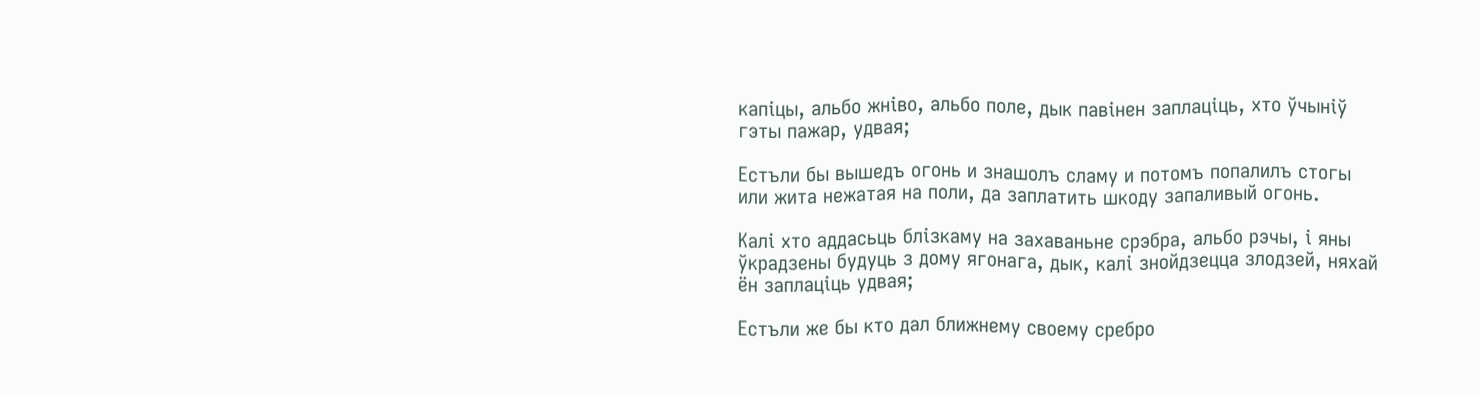капіцы, альбо жніво, альбо поле, дык павінен заплаціць, хто ўчыніў гэты пажар, удвая;

Естъли бы вышедъ огонь и знашолъ сламу и потомъ попалилъ стогы или жита нежатая на поли, да заплатить шкоду запаливый огонь.

Калі хто аддасьць блізкаму на захаваньне срэбра, альбо рэчы, і яны ўкрадзены будуць з дому ягонага, дык, калі знойдзецца злодзей, няхай ён заплаціць удвая;

Естъли же бы кто дал ближнему своему сребро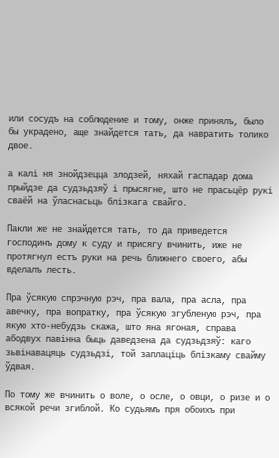или сосудъ на соблюдение и тому, онже принялъ, было бы украдено, аще знайдется тать, да навратить толико двое.

а калі ня знойдзецца злодзей, няхай гаспадар дома прыйдзе да судзьдзяў і прысягне, што не прасьцёр рукі сваёй на ўласнасьць блізкага свайго.

Пакли же не знайдется тать, то да приведется господинъ дому к суду и присягу вчинить, иже не протягнул естъ руки на речь ближнего своего, абы вделалъ лесть.

Пра ўсякую спрэчную рэч, пра вала, пра асла, пра авечку, пра вопратку, пра ўсякую згубленую рэч, пра якую хто-небудзь скажа, што яна ягоная, справа абодвух павінна быць даведзена да судзьдзяў: каго зьвінавацяць судзьдзі, той заплаціць блізкаму свайму ўдвая.

По тому же вчинить о воле, о осле, о овци, о ризе и о всякой речи згиблой. Ко судьямъ пря обоихъ при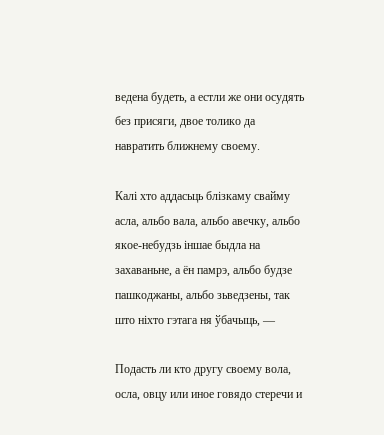ведена будеть, а естли же они осудять без присяги, двое толико да навратить ближнему своему.

Калі хто аддасьць блізкаму свайму асла, альбо вала, альбо авечку, альбо якое-небудзь іншае быдла на захаваньне, а ён памрэ, альбо будзе пашкоджаны, альбо зьведзены, так што ніхто гэтага ня ўбачыць, —

Подасть ли кто другу своему вола, осла, овцу или иное говядо стеречи и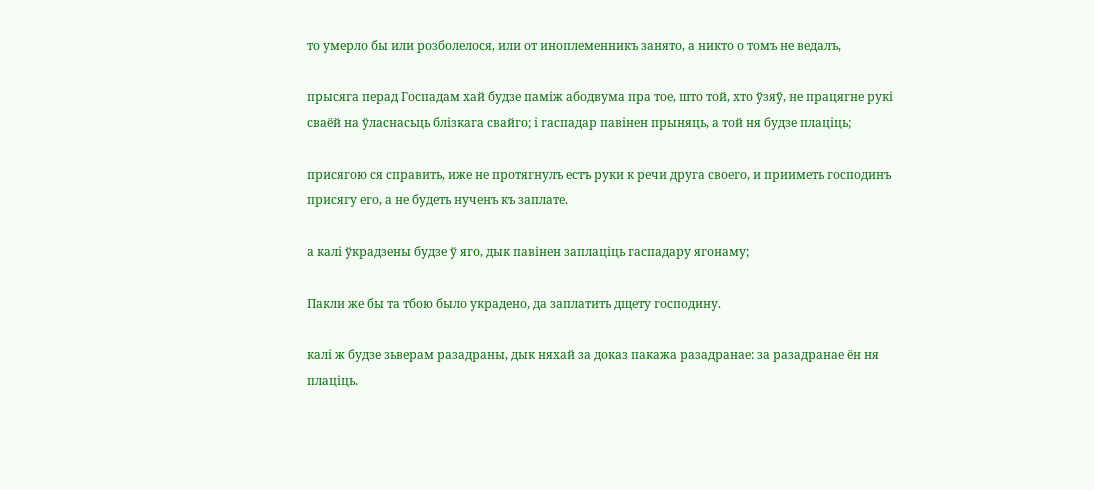то умерло бы или розболелося, или от иноплеменникъ занято, а никто о томъ не ведалъ,

прысяга перад Госпадам хай будзе паміж абодвума пра тое, што той, хто ўзяў, не працягне рукі сваёй на ўласнасьць блізкага свайго; і гаспадар павінен прыняць, а той ня будзе плаціць;

присягою ся справить, иже не протягнулъ естъ руки к речи друга своего, и прииметь господинъ присягу его, а не будеть нученъ къ заплате.

а калі ўкрадзены будзе ў яго, дык павінен заплаціць гаспадару ягонаму;

Пакли же бы та тбою было украдено, да заплатить дщету господину.

калі ж будзе зьверам разадраны, дык няхай за доказ пакажа разадранае: за разадранае ён ня плаціць.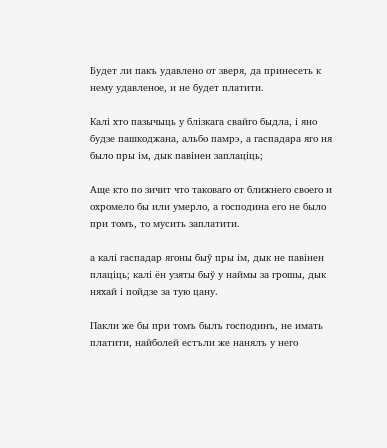Будет ли пакъ удавлено от зверя, да принесеть к нему удавленое, и не будет платити.

Калі хто пазычыць у блізкага свайго быдла, і яно будзе пашкоджана, альбо памрэ, а гаспадара яго ня было пры ім, дык павінен заплаціць;

Аще кто по зичит что таковаго от ближнего своего и охромело бы или умерло, а господина его не было при томъ, то мусить заплатити.

а калі гаспадар ягоны быў пры ім, дык не павінен плаціць; калі ён узяты быў у наймы за грошы, дык няхай і пойдзе за тую цану.

Пакли же бы при томъ былъ господинъ, не имать платити, найболей естъли же нанялъ у него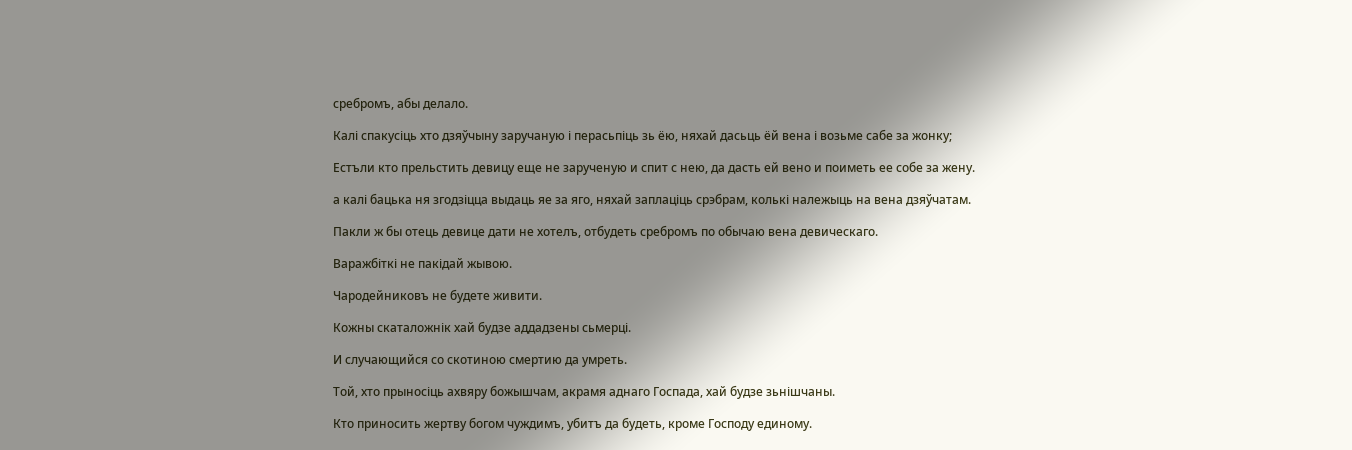сребромъ, абы делало.

Калі спакусіць хто дзяўчыну заручаную і перасьпіць зь ёю, няхай дасьць ёй вена і возьме сабе за жонку;

Естъли кто прельстить девицу еще не зарученую и спит с нею, да дасть ей вено и поиметь ее собе за жену.

а калі бацька ня згодзіцца выдаць яе за яго, няхай заплаціць срэбрам, колькі належыць на вена дзяўчатам.

Пакли ж бы отець девице дати не хотелъ, отбудеть сребромъ по обычаю вена девическаго.

Варажбіткі не пакідай жывою.

Чародейниковъ не будете живити.

Кожны скаталожнік хай будзе аддадзены сьмерці.

И случающийся со скотиною смертию да умреть.

Той, хто прыносіць ахвяру божышчам, акрамя аднаго Госпада, хай будзе зьнішчаны.

Кто приносить жертву богом чуждимъ, убитъ да будеть, кроме Господу единому.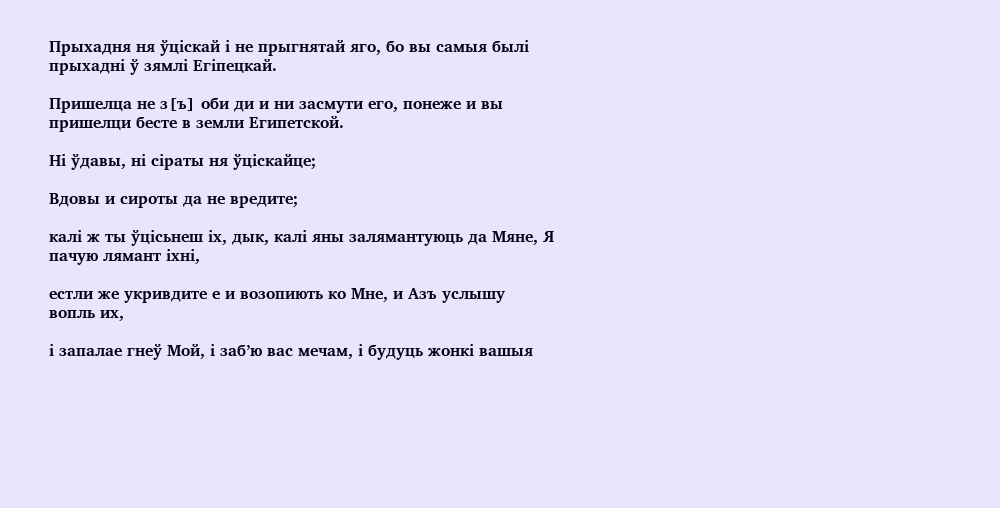Прыхадня ня ўціскай і не прыгнятай яго, бо вы самыя былі прыхадні ў зямлі Егіпецкай.

Пришелца не з[ъ] оби ди и ни засмути его, понеже и вы пришелци бесте в земли Египетской.

Ні ўдавы, ні сіраты ня ўціскайце;

Вдовы и сироты да не вредите;

калі ж ты ўцісьнеш іх, дык, калі яны залямантуюць да Мяне, Я пачую лямант іхні,

естли же укривдите е и возопиють ко Мне, и Азъ услышу вопль их,

і запалае гнеў Мой, і заб’ю вас мечам, і будуць жонкі вашыя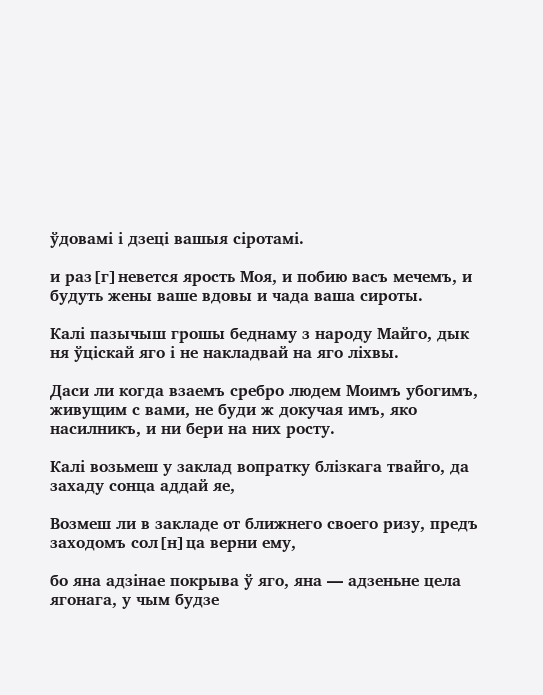ўдовамі і дзеці вашыя сіротамі.

и раз[г]невется ярость Моя, и побию васъ мечемъ, и будуть жены ваше вдовы и чада ваша сироты.

Калі пазычыш грошы беднаму з народу Майго, дык ня ўціскай яго і не накладвай на яго ліхвы.

Даси ли когда взаемъ сребро людем Моимъ убогимъ, живущим с вами, не буди ж докучая имъ, яко насилникъ, и ни бери на них росту.

Калі возьмеш у заклад вопратку блізкага твайго, да захаду сонца аддай яе,

Возмеш ли в закладе от ближнего своего ризу, предъ заходомъ сол[н]ца верни ему,

бо яна адзінае покрыва ў яго, яна — адзеньне цела ягонага, у чым будзе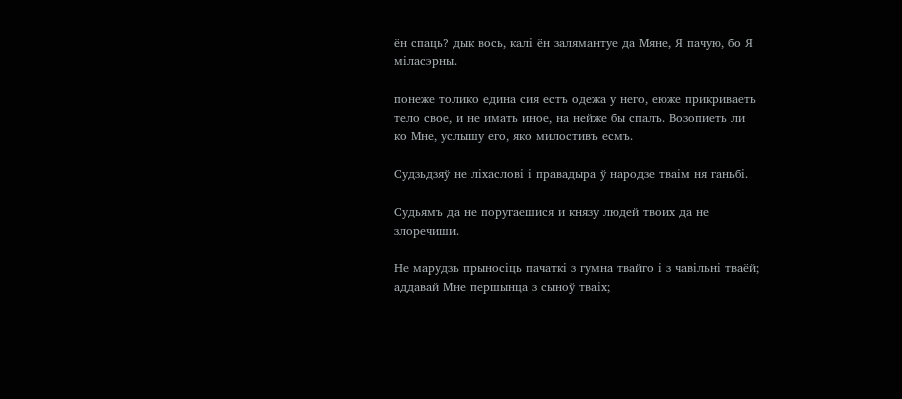ён спаць? дык вось, калі ён залямантуе да Мяне, Я пачую, бо Я міласэрны.

понеже толико едина сия естъ одежа у него, еюже прикриваеть тело свое, и не имать иное, на нейже бы спалъ. Возопиеть ли ко Мне, услышу его, яко милостивъ есмъ.

Судзьдзяў не ліхаслові і правадыра ў народзе тваім ня ганьбі.

Судьямъ да не поругаешися и князу людей твоих да не злоречиши.

Не марудзь прыносіць пачаткі з гумна твайго і з чавільні тваёй; аддавай Мне першынца з сыноў тваіх;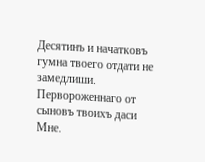Десятинъ и начатковъ гумна твоего отдати не замедлиши. Первороженнаго от сыновъ твоихъ даси Мне.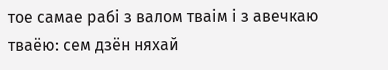тое самае рабі з валом тваім і з авечкаю тваёю: сем дзён няхай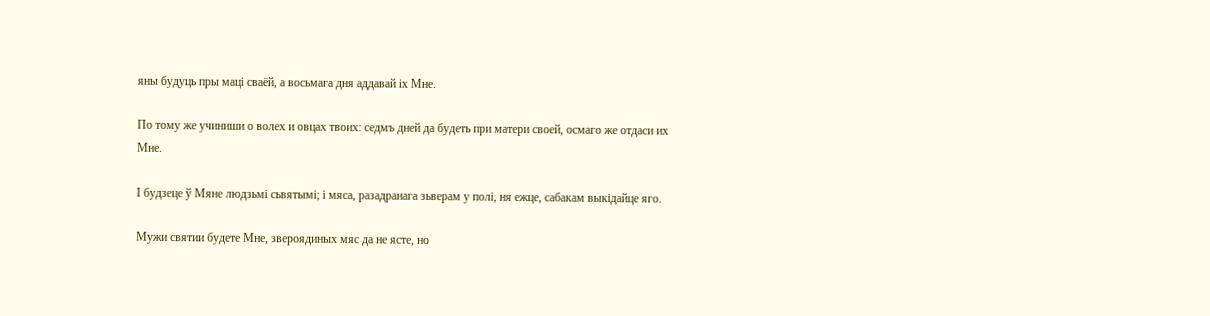яны будуць пры маці сваёй, а восьмага дня аддавай іх Мне.

По тому же учиниши о волех и овцах твоих: седмъ дней да будеть при матери своей, осмаго же отдаси их Мне.

І будзеце ў Мяне людзьмі сьвятымі; і мяса, разадранага зьверам у полі, ня ежце, сабакам выкідайце яго.

Мужи святии будете Мне, звероядиных мяс да не ясте, но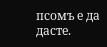псомъ е да дасте.